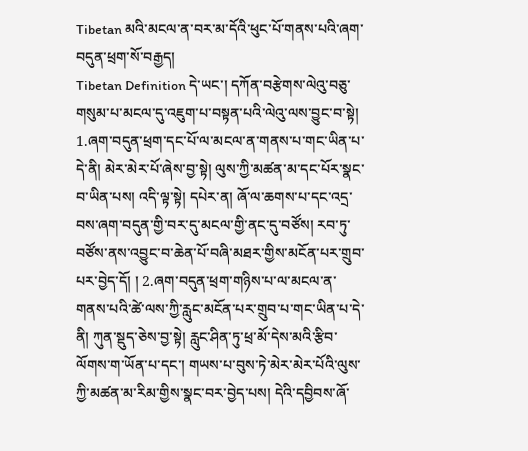Tibetan མའི་མངལ་ན་བར་མ་དོའི་ཕུང་པོ་གནས་པའི་ཞག་བདུན་ཕྲག་སོ་བརྒྱད།
Tibetan Definition དེ་ཡང་། དཀོན་བརྩེགས་ལེའུ་བཅུ་གསུམ་པ་མངལ་དུ་འཇུག་པ་བསྟན་པའི་ལེའུ་ལས་བྱུང་བ་སྟེ།
1.ཞག་བདུན་ཕྲག་དང་པོ་ལ་མངལ་ན་གནས་པ་གང་ཡིན་པ་དེ་ནི། མེར་མེར་པོ་ཞེས་བྱ་སྟེ། ལུས་ཀྱི་མཚན་མ་དང་པོར་སྣང་བ་ཡིན་པས། འདི་ལྟ་སྟེ། དཔེར་ན། ཞོ་ལ་ཆགས་པ་དང་འདྲ་བས་ཞག་བདུན་གྱི་བར་དུ་མངལ་གྱི་ནང་དུ་བཙོས། རབ་ཏུ་བཙོས་ནས་འབྱུང་བ་ཆེན་པོ་བཞི་མཐར་གྱིས་མངོན་པར་གྲུབ་པར་བྱེད་དོ། ། 2.ཞག་བདུན་ཕྲག་གཉིས་པ་ལ་མངལ་ན་གནས་པའི་ཚེ་ལས་ཀྱི་རླུང་མངོན་པར་གྲུབ་པ་གང་ཡིན་པ་དེ་ནི། ཀུན་སྡུད་ཅེས་བྱ་སྟེ། རླུང་ཤིན་ཏུ་ཕྲ་མོ་དེས་མའི་རྩིབ་ལོགས་ག་ཡོན་པ་དང་། གཡས་པ་བུས་ཏེ་མེར་མེར་པོའི་ལུས་ཀྱི་མཚན་མ་རིམ་གྱིས་སྣང་བར་བྱེད་པས། དེའི་དབྱིབས་ཞོ་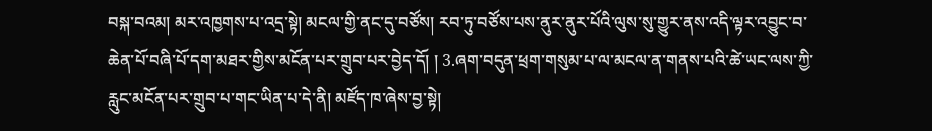བསྐ་བའམ། མར་འཁྱགས་པ་འདྲ་སྟེ། མངལ་གྱི་ནང་དུ་བཙོས། རབ་ཏུ་བཙོས་པས་ནུར་ནུར་པོའི་ལུས་སུ་གྱུར་ནས་འདི་ལྟར་འབྱུང་བ་ཆེན་པོ་བཞི་པོ་དག་མཐར་གྱིས་མངོན་པར་གྲུབ་པར་བྱེད་དོ། ། 3.ཞག་བདུན་ཕྲག་གསུམ་པ་ལ་མངལ་ན་གནས་པའི་ཚེ་ཡང་ལས་ཀྱི་རླུང་མངོན་པར་གྲུབ་པ་གང་ཡིན་པ་དེ་ནི། མཛོད་ཁ་ཞེས་བྱ་སྟེ།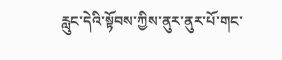རླུང་དེའི་སྟོབས་ཀྱིས་ནུར་ནུར་པོ་གང་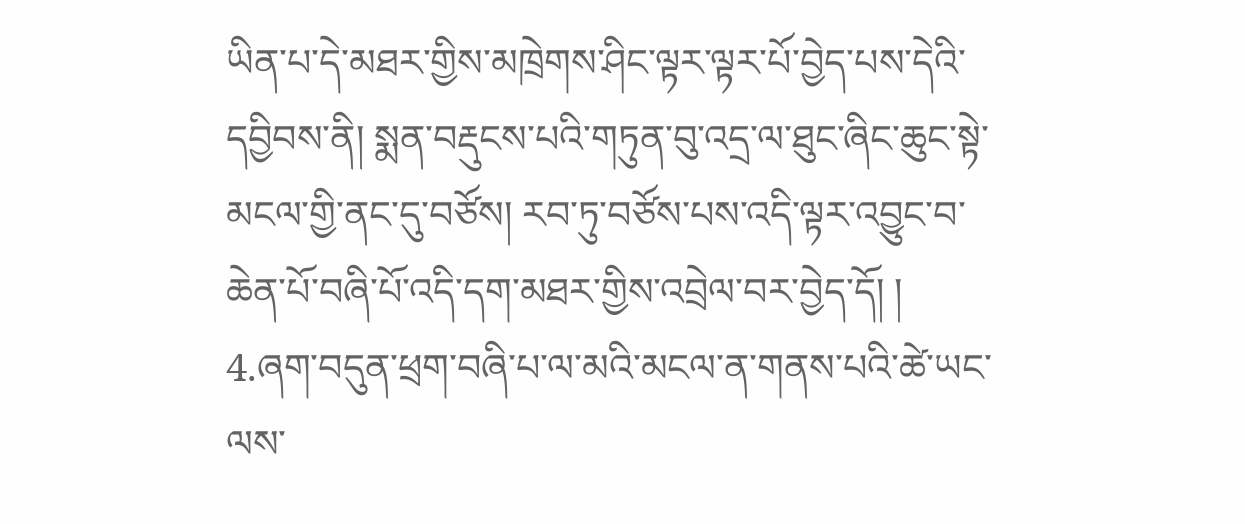ཡིན་པ་དེ་མཐར་གྱིས་མཁྲེགས་ཤིང་ལྟར་ལྟར་པོ་བྱེད་པས་དེའི་དབྱིབས་ནི། སྨན་བརྡུངས་པའི་གཏུན་བུ་འདྲ་ལ་ཐུང་ཞིང་ཆུང་སྟེ་མངལ་གྱི་ནང་དུ་བཙོས། རབ་ཏུ་བཙོས་པས་འདི་ལྟར་འབྱུང་བ་ཆེན་པོ་བཞི་པོ་འདི་དག་མཐར་གྱིས་འབྲེལ་བར་བྱེད་དོ། ། 4.ཞག་བདུན་ཕྲག་བཞི་པ་ལ་མའི་མངལ་ན་གནས་པའི་ཚེ་ཡང་ལས་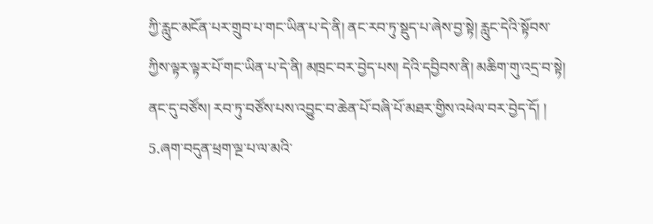ཀྱི་རླུང་མངོན་པར་གྲུབ་པ་གང་ཡིན་པ་དེ་ནི། ནང་རབ་ཏུ་སྡུད་པ་ཞེས་བྱ་སྟེ། རླུང་དེའི་སྟོབས་ཀྱིས་ལྟར་ལྟར་པོ་གང་ཡིན་པ་དེ་ནི། མཁྲང་བར་བྱེད་པས། དེའི་དབྱིབས་ནི། མཆིག་གུ་འདྲ་བ་སྟེ། ནང་དུ་བཙོས། རབ་ཏུ་བཙོས་པས་འབྱུང་བ་ཆེན་པོ་བཞི་པོ་མཐར་གྱིས་འཕེལ་བར་བྱེད་དོ། ། 5.ཞག་བདུན་ཕྲག་ལྔ་པ་ལ་མའི་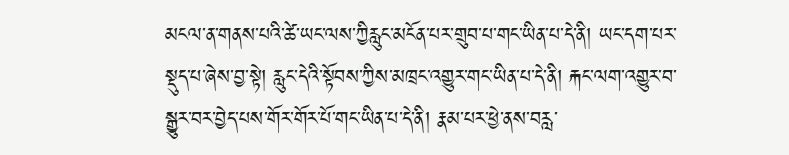མངལ་ན་གནས་པའི་ཚེ་ཡང་ལས་ཀྱིརླུང་མངོན་པར་གྲུབ་པ་གང་ཡིན་པ་དེ་ནི། ཡང་དག་པར་སྡུད་པ་ཞེས་བྱ་སྟེ། རླུང་དེའི་སྟོབས་ཀྱིས་མཁྲང་འགྱུར་གང་ཡིན་པ་དེ་ནི། རྐང་ལག་འགྱུར་བ་སྒྱུར་བར་བྱེད་པས་གོར་གོར་པོ་གང་ཡིན་པ་དེ་ནི། རྣམ་པར་ཕྱེ་ནས་བརླ་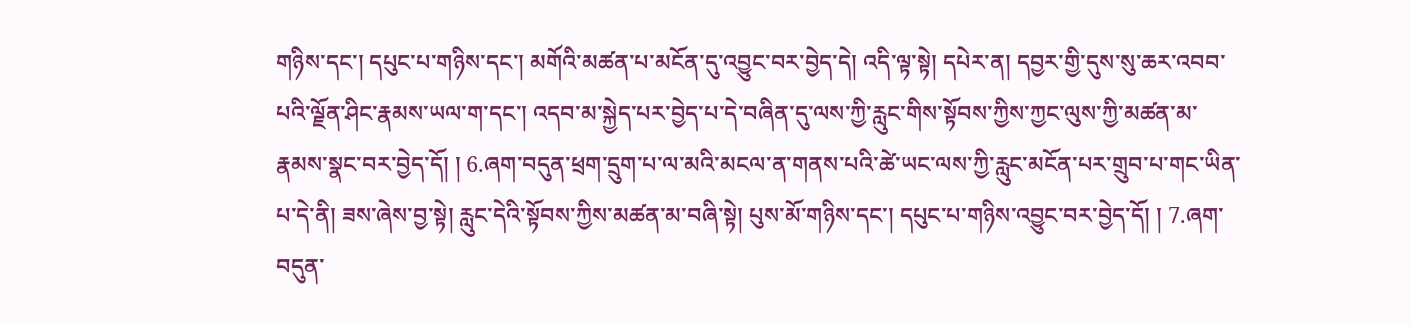གཉིས་དང་། དཔུང་པ་གཉིས་དང་། མགོའི་མཚན་པ་མངོན་དུ་འབྱུང་བར་བྱེད་དེ། འདི་ལྟ་སྟེ། དཔེར་ན། དབྱར་གྱི་དུས་སུ་ཆར་འབབ་པའི་ལྗོན་ཤིང་རྣམས་ཡལ་ག་དང་། འདབ་མ་སྐྱེད་པར་བྱེད་པ་དེ་བཞིན་དུ་ལས་ཀྱི་རླུང་གིས་སྟོབས་ཀྱིས་ཀྱང་ལུས་ཀྱི་མཚན་མ་རྣམས་སྣང་བར་བྱེད་དོ། ། 6.ཞག་བདུན་ཕྲག་དྲུག་པ་ལ་མའི་མངལ་ན་གནས་པའི་ཚེ་ཡང་ལས་ཀྱི་རླུང་མངོན་པར་གྲུབ་པ་གང་ཡིན་པ་དེ་ནི། ཟས་ཞེས་བྱ་སྟེ། རླུང་དེའི་སྟོབས་ཀྱིས་མཚན་མ་བཞི་སྟེ། པུས་མོ་གཉིས་དང་། དཔུང་པ་གཉིས་འབྱུང་བར་བྱེད་དོ། ། 7.ཞག་བདུན་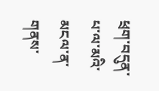ཕྲག་བདུན་པ་ལ་མའི་མངལ་ན་གནས་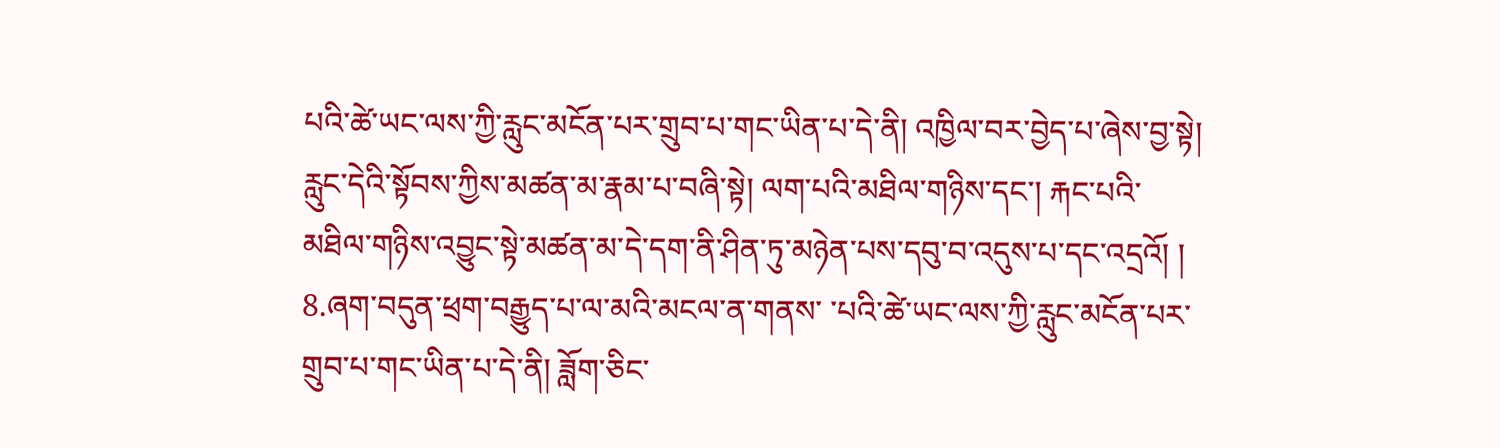པའི་ཚེ་ཡང་ལས་ཀྱི་རླུང་མངོན་པར་གྲུབ་པ་གང་ཡིན་པ་དེ་ནི། འཁྱིལ་བར་བྱེད་པ་ཞེས་བྱ་སྟེ། རླུང་དེའི་སྟོབས་ཀྱིས་མཚན་མ་རྣམ་པ་བཞི་སྟེ། ལག་པའི་མཐིལ་གཉིས་དང་། རྐང་པའི་མཐིལ་གཉིས་འབྱུང་སྟེ་མཚན་མ་དེ་དག་ནི་ཤིན་ཏུ་མཉེན་པས་དབུ་བ་འདུས་པ་དང་འདྲའོ། ། 8.ཞག་བདུན་ཕྲག་བརྒྱུད་པ་ལ་མའི་མངལ་ན་གནས་ ་པའི་ཚེ་ཡང་ལས་ཀྱི་རླུང་མངོན་པར་གྲུབ་པ་གང་ཡིན་པ་དེ་ནི། ཟློག་ཅིང་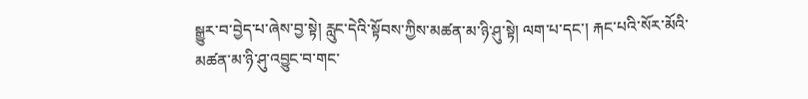སྒྱུར་བ་བྱེད་པ་ཞེས་བྱ་སྟེ། རླུང་དེའི་སྟོབས་ཀྱིས་མཚན་མ་ཉི་ཤུ་སྟེ། ལག་པ་དང་། རྐང་པའི་སོར་མོའི་མཚན་མ་ཉི་ཤུ་འབྱུང་བ་གང་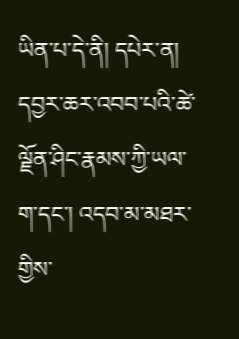ཡིན་པ་དེ་ནི། དཔེར་ན། དབྱར་ཆར་འབབ་པའི་ཚེ་ལྗོན་ཤིང་རྣམས་ཀྱི་ཡལ་ག་དང་། འདབ་མ་མཐར་གྱིས་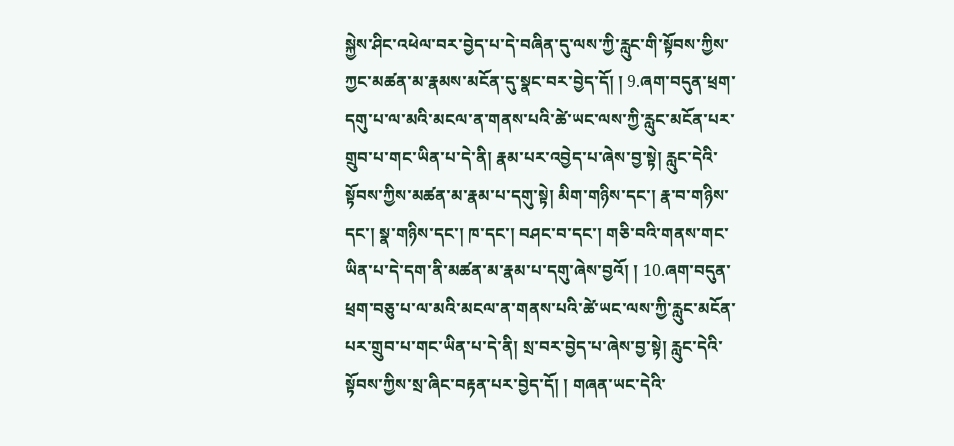སྐྱེས་ཤིང་འཕེལ་བར་བྱེད་པ་དེ་བཞིན་དུ་ལས་ཀྱི་རླུང་གི་སྟོབས་ཀྱིས་ཀྱང་མཚན་མ་རྣམས་མངོན་དུ་སྣང་བར་བྱེད་དོ། ། 9.ཞག་བདུན་ཕྲག་དགུ་པ་ལ་མའི་མངལ་ན་གནས་པའི་ཚེ་ཡང་ལས་ཀྱི་རླུང་མངོན་པར་གྲུབ་པ་གང་ཡིན་པ་དེ་ནི། རྣམ་པར་འབྱེད་པ་ཞེས་བྱ་སྟེ། རླུང་དེའི་སྟོབས་ཀྱིས་མཚན་མ་རྣམ་པ་དགུ་སྟེ། མིག་གཉིས་དང་། རྣ་བ་གཉིས་དང་། སྣ་གཉིས་དང་། ཁ་དང་། བཤང་བ་དང་། གཅི་བའི་གནས་གང་ཡིན་པ་དེ་དག་ནི་མཚན་མ་རྣམ་པ་དགུ་ཞེས་བྱའོ། ། 10.ཞག་བདུན་ཕྲག་བཅུ་པ་ལ་མའི་མངལ་ན་གནས་པའི་ཚེ་ཡང་ལས་ཀྱི་རླུང་མངོན་པར་གྲུབ་པ་གང་ཡིན་པ་དེ་ནི། སྲ་བར་བྱེད་པ་ཞེས་བྱ་སྟེ། རླུང་དེའི་སྟོབས་ཀྱིས་སྲ་ཞིང་བརྟན་པར་བྱེད་དོ། ། གཞན་ཡང་དེའི་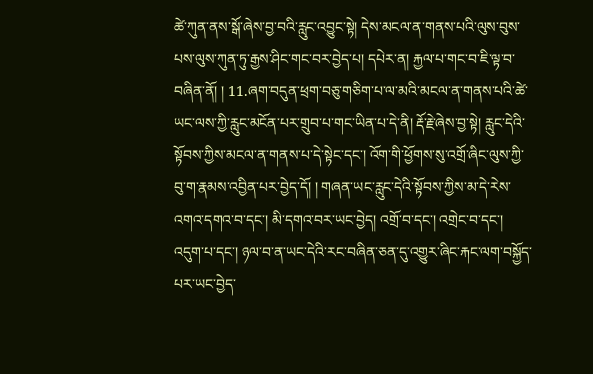ཚེ་ཀུན་ནས་སྒོ་ཞེས་བྱ་བའི་རླུང་འབྱུང་སྟེ། དེས་མངལ་ན་གནས་པའི་ལུས་བུས་པས་ལུས་ཀུན་ཏུ་རྒྱས་ཤིང་གང་བར་བྱེད་པ། དཔེར་ན། རྐྱལ་པ་གང་བ་ཇི་ལྟ་བ་བཞིན་ནོ། ། 11.ཞག་བདུན་ཕྲག་བཅུ་གཅིག་པ་ལ་མའི་མངལ་ན་གནས་པའི་ཚེ་ཡང་ལས་ཀྱི་རླུང་མངོན་པར་གྲུབ་པ་གང་ཡིན་པ་དེ་ནི། རྡོ་རྗེ་ཞེས་བྱ་སྟེ། རླུང་དེའི་སྟོབས་ཀྱིས་མངལ་ན་གནས་པ་དེ་སྟེང་དང་། འོག་གི་ཕྱོགས་སུ་འགྲོ་ཞིང་ལུས་ཀྱི་བུ་ག་རྣམས་འབྱིན་པར་བྱེད་དོ། ། གཞན་ཡང་རླུང་དེའི་སྟོབས་ཀྱིས་མ་དེ་རེས་འགའ་དགའ་བ་དང་། མི་དགའ་བར་ཡང་བྱེད། འགྲོ་བ་དང་། འགྲེང་བ་དང་། འདུག་པ་དང་། ཉལ་བ་ན་ཡང་དེའི་རང་བཞིན་ཅན་དུ་འགྱུར་ཞིང་རྐང་ལག་བསྐྱོད་པར་ཡང་བྱེད་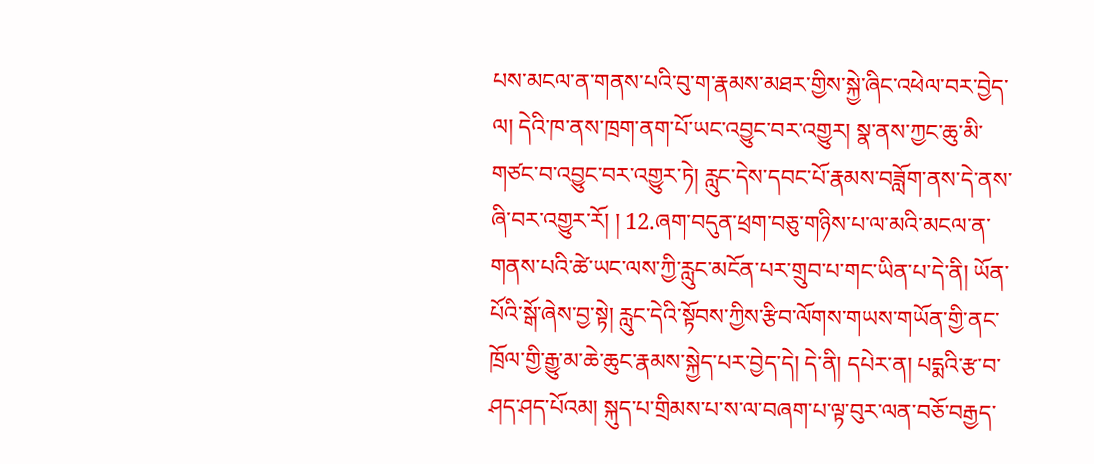པས་མངལ་ན་གནས་པའི་བུ་ག་རྣམས་མཐར་གྱིས་སྐྱེ་ཞིང་འཕེལ་བར་བྱེད་ལ། དེའི་ཁ་ནས་ཁྲག་ནག་པོ་ཡང་འབྱུང་བར་འགྱུར། སྣ་ནས་ཀྱང་ཆུ་མི་གཙང་བ་འབྱུང་བར་འགྱུར་ཏེ། རླུང་དེས་དབང་པོ་རྣམས་བཟློག་ནས་དེ་ནས་ཞི་བར་འགྱུར་རོ། ། 12.ཞག་བདུན་ཕྲག་བཅུ་གཉིས་པ་ལ་མའི་མངལ་ན་གནས་པའི་ཚེ་ཡང་ལས་ཀྱི་རླུང་མངོན་པར་གྲུབ་པ་གང་ཡིན་པ་དེ་ནི། ཡོན་པོའི་སྒོ་ཞེས་བྱ་སྟེ། རླུང་དེའི་སྟོབས་ཀྱིས་རྩིབ་ལོགས་གཡས་གཡོན་གྱི་ནང་ཁྲོལ་གྱི་རྒྱུ་མ་ཆེ་ཆུང་རྣམས་སྐྱེད་པར་བྱེད་དེ། དེ་ནི། དཔེར་ན། པདྨའི་རྩ་བ་ཤད་ཤད་པོའམ། སྐུད་པ་གྲིམས་པ་ས་ལ་བཞག་པ་ལྟ་བུར་ལན་བཅོ་བརྒྱད་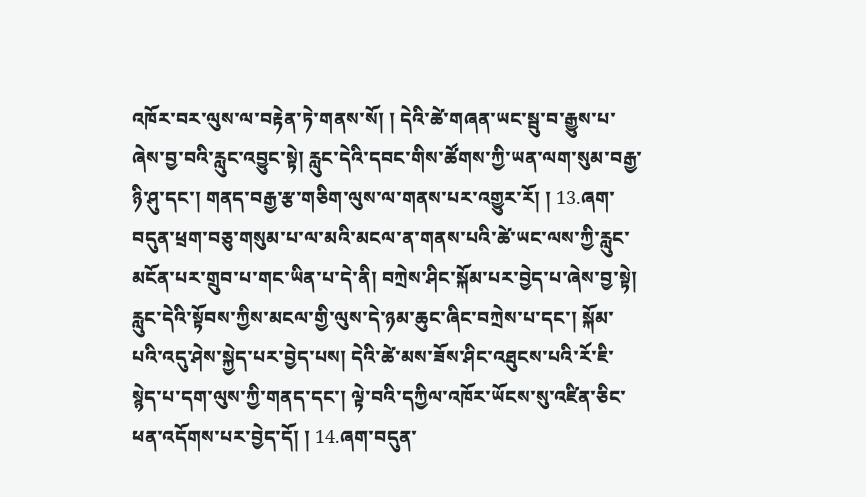འཁོར་བར་ལུས་ལ་བརྟེན་ཏེ་གནས་སོ། ། དེའི་ཚེ་གཞན་ཡང་སྦུ་བ་རྒྱུས་པ་ཞེས་བྱ་བའི་རླུང་འབྱུང་སྟེ། རླུང་དེའི་དབང་གིས་ཚོགས་ཀྱི་ཡན་ལག་སུམ་བརྒྱ་ཉི་ཤུ་དང་། གནད་བརྒྱ་རྩ་གཅིག་ལུས་ལ་གནས་པར་འགྱུར་རོ། ། 13.ཞག་བདུན་ཕྲག་བཅུ་གསུམ་པ་ལ་མའི་མངལ་ན་གནས་པའི་ཚེ་ཡང་ལས་ཀྱི་རླུང་མངོན་པར་གྲུབ་པ་གང་ཡིན་པ་དེ་ནི། བཀྲེས་ཤིང་སྐོམ་པར་བྱེད་པ་ཞེས་བྱ་སྟེ། རླུང་དེའི་སྟོབས་ཀྱིས་མངལ་གྱི་ལུས་དེ་ཉམ་ཆུང་ཞིང་བཀྲེས་པ་དང་། སྐོམ་པའི་འདུ་ཤེས་སྐྱེད་པར་བྱེད་པས། དེའི་ཚེ་མས་ཟོས་ཤིང་འཐུངས་པའི་རོ་ཇི་སྙེད་པ་དག་ལུས་ཀྱི་གནད་དང་། ལྟེ་བའི་དཀྱིལ་འཁོར་ཡོངས་སུ་འཛིན་ཅིང་ཕན་འདོགས་པར་བྱེད་དོ། ། 14.ཞག་བདུན་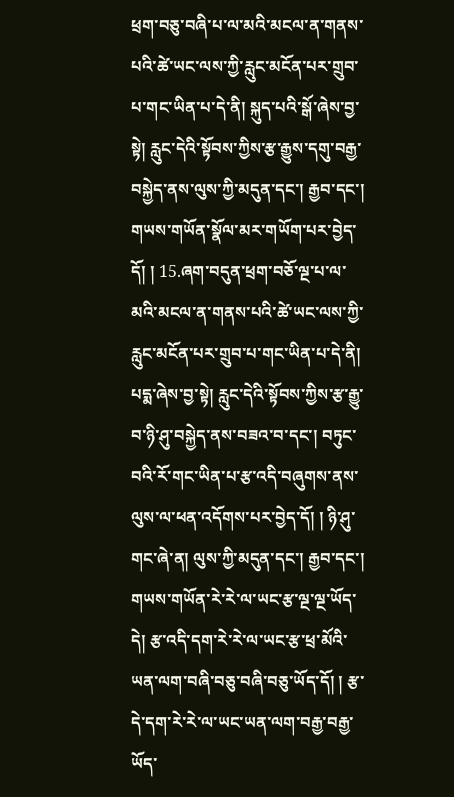ཕྲག་བཅུ་བཞི་པ་ལ་མའི་མངལ་ན་གནས་པའི་ཚེ་ཡང་ལས་ཀྱི་རླུང་མངོན་པར་གྲུབ་པ་གང་ཡིན་པ་དེ་ནི། སྐུད་པའི་སྒོ་ཞེས་བྱ་སྟེ། རླུང་དེའི་སྟོབས་ཀྱིས་རྩ་རྒྱུས་དགུ་བརྒྱ་བསྐྱེད་ནས་ལུས་ཀྱི་མདུན་དང་། རྒྱབ་དང་། གཡས་གཡོན་སྣོལ་མར་གཡོག་པར་བྱེད་དོ། ། 15.ཞག་བདུན་ཕྲག་བཅོ་ལྔ་པ་ལ་མའི་མངལ་ན་གནས་པའི་ཚེ་ཡང་ལས་ཀྱི་རླུང་མངོན་པར་གྲུབ་པ་གང་ཡིན་པ་དེ་ནི། པདྨ་ཞེས་བྱ་སྟེ། རླུང་དེའི་སྟོབས་ཀྱིས་རྩ་རྒྱུ་བ་ཉི་ཤུ་བསྐྱེད་ནས་བཟའ་བ་དང་། བཏུང་བའི་རོ་གང་ཡིན་པ་རྩ་འདི་བཞུགས་ནས་ལུས་ལ་ཕན་འདོགས་པར་བྱེད་དོ། ། ཉི་ཤུ་གང་ཞེ་ན། ལུས་ཀྱི་མདུན་དང་། རྒྱབ་དང་། གཡས་གཡོན་རེ་རེ་ལ་ཡང་རྩ་ལྔ་ལྔ་ཡོད་དེ། རྩ་འདི་དག་རེ་རེ་ལ་ཡང་རྩ་ཕྲ་མོའི་ཡན་ལག་བཞི་བཅུ་བཞི་བཅུ་ཡོད་དོ། ། རྩ་དེ་དག་རེ་རེ་ལ་ཡང་ཡན་ལག་བརྒྱ་བརྒྱ་ཡོད་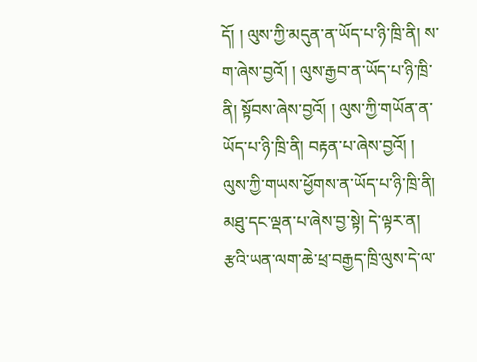དོ། ། ལུས་ཀྱི་མདུན་ན་ཡོད་པ་ཉི་ཁྲི་ནི། ས་ག་ཞེས་བྱའོ། ། ལུས་རྒྱབ་ན་ཡོད་པ་ཉི་ཁྲི་ནི། སྟོབས་ཞེས་བྱའོ། ། ལུས་ཀྱི་གཡོན་ན་ཡོད་པ་ཉི་ཁྲི་ནི། བརྟན་པ་ཞེས་བྱའོ། ། ལུས་ཀྱི་གཡས་ཕྱོགས་ན་ཡོད་པ་ཉི་ཁྲི་ནི། མཐུ་དང་ལྡན་པ་ཞེས་བྱ་སྟེ། དེ་ལྟར་ན། རྩའི་ཡན་ལག་ཆེ་ཕྲ་བརྒྱད་ཁྲི་ལུས་དེ་ལ་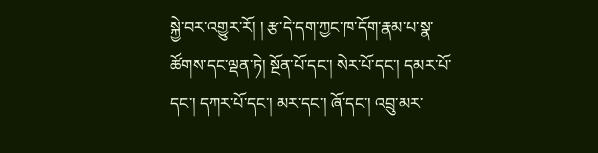སྐྱེ་བར་འགྱུར་རོ། ། རྩ་དེ་དག་ཀྱང་ཁ་དོག་རྣམ་པ་སྣ་ཚོགས་དང་ལྡན་ཏེ། སྔོན་པོ་དང་། སེར་པོ་དང་། དམར་པོ་དང་། དཀར་པོ་དང་། མར་དང་། ཞོ་དང་། འབྲུ་མར་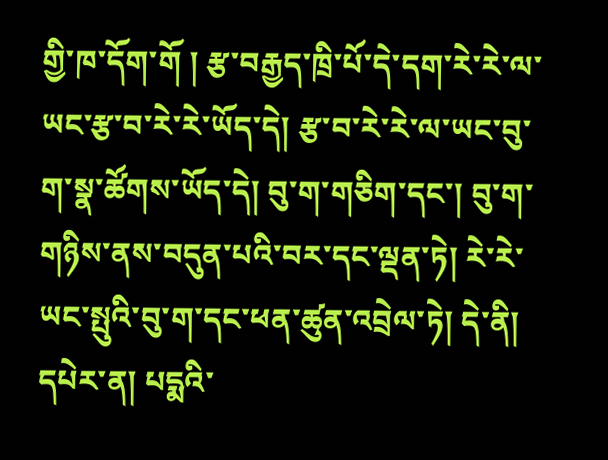གྱི་ཁ་དོག་གོ ། རྩ་བརྒྱད་ཁྲི་པོ་དེ་དག་རེ་རེ་ལ་ཡང་རྩ་བ་རེ་རེ་ཡོད་དེ། རྩ་བ་རེ་རེ་ལ་ཡང་བུ་ག་སྣ་ཚོགས་ཡོད་དེ། བུ་ག་གཅིག་དང་། བུ་ག་གཉིས་ནས་བདུན་པའི་བར་དང་ལྡན་ཏེ། རེ་རེ་ཡང་སྤུའི་བུ་ག་དང་ཕན་ཚུན་འབྲེལ་ཏེ། དེ་ནི། དཔེར་ན། པདྨའི་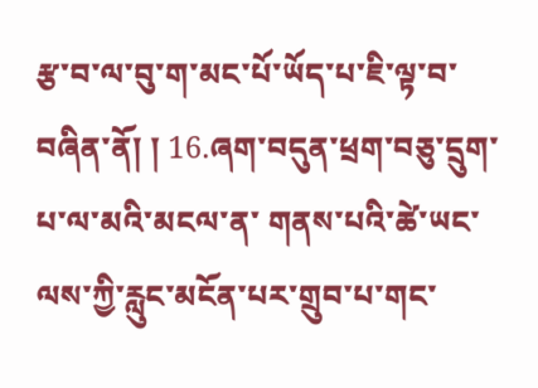རྩ་བ་ལ་བུ་ག་མང་པོ་ཡོད་པ་ཇི་ལྟ་བ་བཞིན་ནོ། ། 16.ཞག་བདུན་ཕྲག་བཅུ་དྲུག་པ་ལ་མའི་མངལ་ན་ གནས་པའི་ཚེ་ཡང་ལས་ཀྱི་རླུང་མངོན་པར་གྲུབ་པ་གང་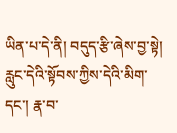ཡིན་པ་དེ་ནི། བདུད་རྩི་ཞེས་བྱ་སྟེ། རླུང་དེའི་སྟོབས་ཀྱིས་དེའི་མིག་དང་། རྣ་བ་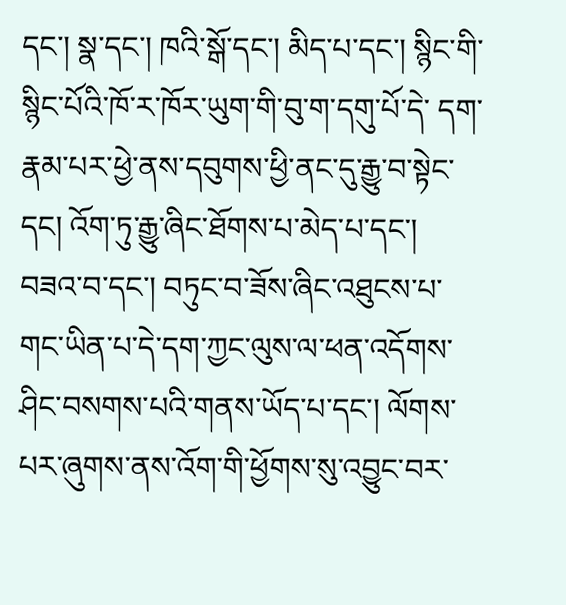དང་། སྣ་དང་། ཁའི་སྒོ་དང་། མིད་པ་དང་། སྙིང་གི་སྙིང་པོའི་ཁོ་ར་ཁོར་ཡུག་གི་བུ་ག་དགུ་པོ་དེ་ དག་རྣམ་པར་ཕྱེ་ནས་དབུགས་ཕྱི་ནང་དུ་རྒྱུ་བ་སྟེང་དང། འོག་ཏུ་རྒྱུ་ཞིང་ཐོགས་པ་མེད་པ་དང་། བཟའ་བ་དང་། བཏུང་བ་ཟོས་ཞིང་འཐུངས་པ་གང་ཡིན་པ་དེ་དག་ཀྱང་ལུས་ལ་ཕན་འདོགས་ཤིང་བསགས་པའི་གནས་ཡོད་པ་དང་། ལོགས་པར་ཞུགས་ནས་འོག་གི་ཕྱོགས་སུ་འབྱུང་བར་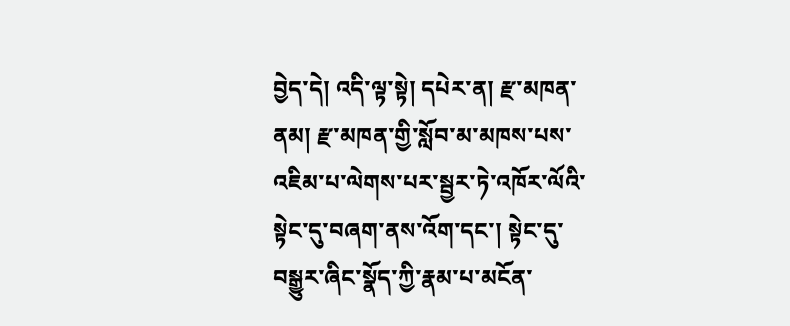བྱེད་དེ། འདི་ལྟ་སྟེ། དཔེར་ན། རྫ་མཁན་ནམ། རྫ་མཁན་གྱི་སློབ་མ་མཁས་པས་འཇིམ་པ་ལེགས་པར་སྦྱར་ཏེ་འཁོར་ལོའི་སྟེང་དུ་བཞག་ནས་འོག་དང་། སྟེང་དུ་བསྒྱུར་ཞིང་སྣོད་ཀྱི་རྣམ་པ་མངོན་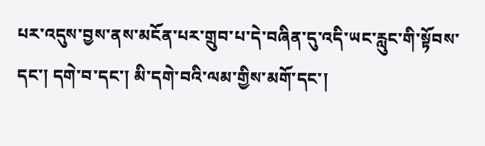པར་འདུས་བྱས་ནས་མངོན་པར་གྲུབ་པ་དེ་བཞིན་དུ་འདི་ཡང་རླུང་གི་སྟོབས་དང་། དགེ་བ་དང་། མི་དགེ་བའི་ལམ་གྱིས་མགོ་དང་།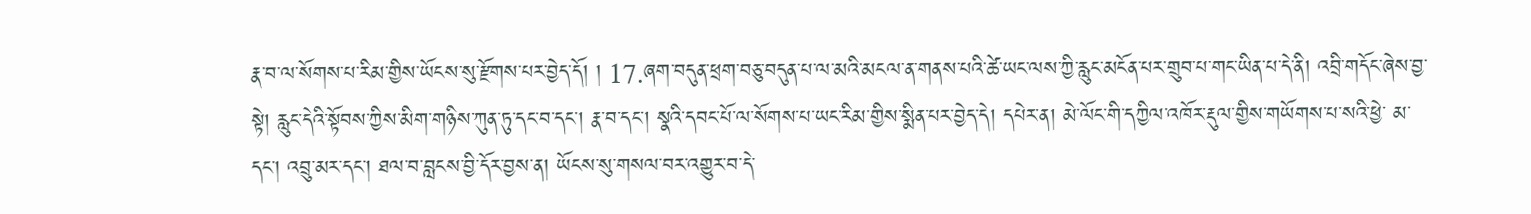རྣ་བ་ལ་སོགས་པ་རིམ་གྱིས་ཡོངས་སུ་རྫོགས་པར་བྱེད་དོ། ། 17.ཞག་བདུན་ཕྲག་བཅུ་བདུན་པ་ལ་མའི་མངལ་ན་གནས་པའི་ཚེ་ཡང་ལས་ཀྱི་རླུང་མངོན་པར་གྲུབ་པ་གང་ཡིན་པ་དེ་ནི། འབྲི་གདོང་ཞེས་བྱ་སྟེ། རླུང་དེའི་སྟོབས་ཀྱིས་མིག་གཉིས་ཀུན་ཏུ་དང་བ་དང་། རྣ་བ་དང་། སྣའི་དབང་པོ་ལ་སོགས་པ་ཡང་རིམ་གྱིས་སྨིན་པར་བྱེད་དེ། དཔེར་ན། མེ་ལོང་གི་དཀྱིལ་འཁོར་རྡུལ་གྱིས་གཡོགས་པ་སའི་ཕྱེ་ མ་དང་། འབྲུ་མར་དང་། ཐལ་བ་བླངས་བྱི་དོར་བྱས་ན། ཡོངས་སུ་གསལ་བར་འགྱུར་བ་དེ་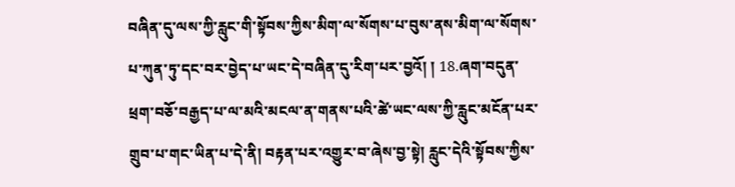བཞིན་དུ་ལས་ཀྱི་རླུང་གི་སྟོབས་ཀྱིས་མིག་ལ་སོགས་པ་བུས་ནས་མིག་ལ་སོགས་པ་ཀུན་ཏུ་དང་བར་བྱེད་པ་ཡང་དེ་བཞིན་དུ་རིག་པར་བྱའོ། ། 18.ཞག་བདུན་ཕྲག་བཅོ་བརྒྱད་པ་ལ་མའི་མངལ་ན་གནས་པའི་ཚེ་ཡང་ལས་ཀྱི་རླུང་མངོན་པར་གྲུབ་པ་གང་ཡིན་པ་དེ་ནི། བརྟན་པར་འགྱུར་བ་ཞེས་བྱ་སྟེ། རླུང་དེའི་སྟོབས་ཀྱིས་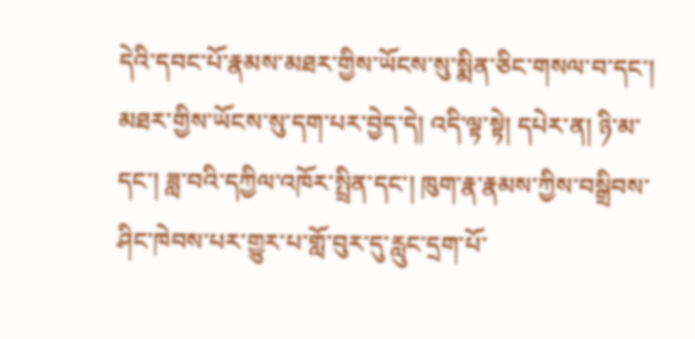དེའི་དབང་པོ་རྣམས་མཐར་གྱིས་ཡོངས་སུ་སྨིན་ཅིང་གསལ་བ་དང་། མཐར་གྱིས་ཡོངས་སུ་དག་པར་བྱེད་དེ། འདི་ལྟ་སྟེ། དཔེར་ན། ཉི་མ་དང་། ཟླ་བའི་དཀྱིལ་འཁོར་སྤྲིན་དང་། ཁུག་རྣ་རྣམས་ཀྱིས་བསྒྲིབས་ཤིང་ཁེབས་པར་གྱུར་པ་གློ་བུར་དུ་རླུང་དྲག་པོ་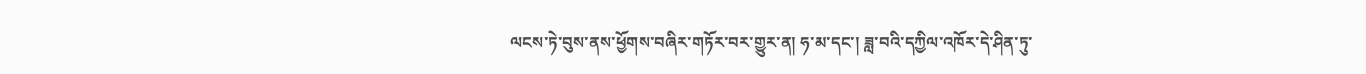ལངས་ཏེ་བུས་ནས་ཕྱོགས་བཞིར་གཏོར་བར་གྱུར་ན། ཧ་མ་དང་། ཟླ་བའི་དཀྱིལ་འཁོར་དེ་ཤིན་ཏུ་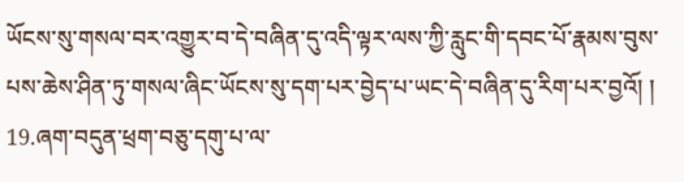ཡོངས་སུ་གསལ་བར་འགྱུར་བ་དེ་བཞིན་དུ་འདི་ལྟར་ལས་ཀྱི་རླུང་གི་དབང་པོ་རྣམས་བུས་པས་ཆེས་ཤིན་ཏུ་གསལ་ཞིང་ཡོངས་སུ་དག་པར་བྱེད་པ་ཡང་དེ་བཞིན་དུ་རིག་པར་བྱའོ། ། 19.ཞག་བདུན་ཕྲག་བཅུ་དགུ་པ་ལ་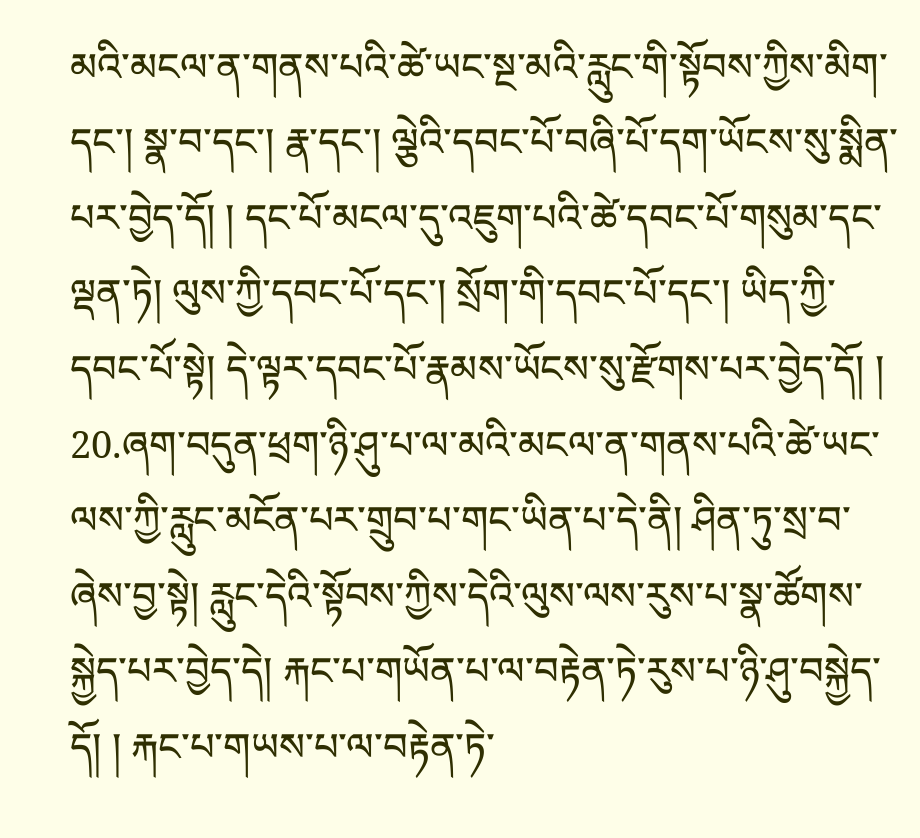མའི་མངལ་ན་གནས་པའི་ཚེ་ཡང་སྔ་མའི་རླུང་གི་སྟོབས་ཀྱིས་མིག་དང་། སྣ་བ་དང་། རྣ་དང་། ལྕེའི་དབང་པོ་བཞི་པོ་དག་ཡོངས་སུ་སྨིན་པར་བྱེད་དོ། ། དང་པོ་མངལ་དུ་འཇུག་པའི་ཚེ་དབང་པོ་གསུམ་དང་ལྡན་ཏེ། ལུས་ཀྱི་དབང་པོ་དང་། སྲོག་གི་དབང་པོ་དང་། ཡིད་ཀྱི་དབང་པོ་སྟེ། དེ་ལྟར་དབང་པོ་རྣམས་ཡོངས་སུ་རྫོགས་པར་བྱེད་དོ། ། 20.ཞག་བདུན་ཕྲག་ཉི་ཤུ་པ་ལ་མའི་མངལ་ན་གནས་པའི་ཚེ་ཡང་ལས་ཀྱི་རླུང་མངོན་པར་གྲུབ་པ་གང་ཡིན་པ་དེ་ནི། ཤིན་ཏུ་སྲ་བ་ཞེས་བྱ་སྟེ། རླུང་དེའི་སྟོབས་ཀྱིས་དེའི་ལུས་ལས་རུས་པ་སྣ་ཚོགས་ སྐྱེད་པར་བྱེད་དེ། རྐང་པ་གཡོན་པ་ལ་བརྟེན་ཏེ་རུས་པ་ཉི་ཤུ་བསྐྱེད་དོ། ། རྐང་པ་གཡས་པ་ལ་བརྟེན་ཏེ་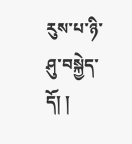རུས་པ་ཉི་ཤུ་བསྐྱེད་དོ། །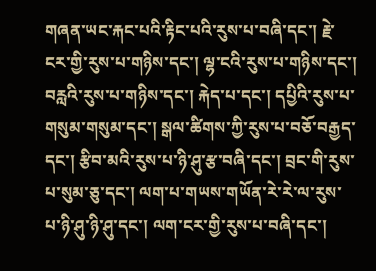གཞན་ཡང་རྐང་པའི་རྟིང་པའི་རུས་པ་བཞི་དང་། རྗེ་ངར་གྱི་རུས་པ་གཉིས་དང་། ལྷ་ངའི་རུས་པ་གཉིས་དང་། བརླའི་རུས་པ་གཉིས་དང་། རྐེད་པ་དང་། དཔྱིའི་རུས་པ་གསུམ་གསུམ་དང་། སྒལ་ཚིགས་ཀྱི་རུས་པ་བཅོ་བརྒྱད་དང་། རྩིབ་མའི་རུས་པ་ཉི་ཤུ་རྩ་བཞི་དང་། བྲང་གི་རུས་པ་སུམ་ཅུ་དང་། ལག་པ་གཡས་གཡོན་རེ་རེ་ལ་རུས་པ་ཉི་ཤུ་ཉི་ཤུ་དང་། ལག་ངར་གྱི་རུས་པ་བཞི་དང་།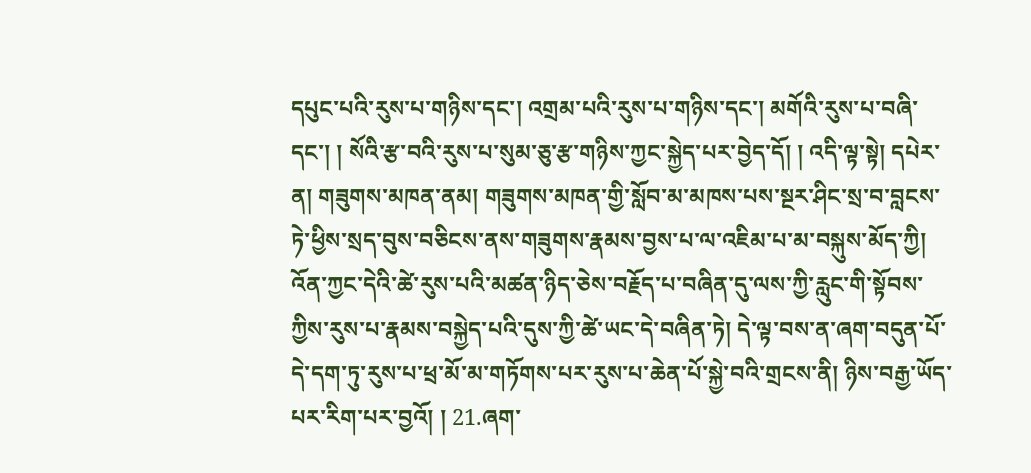དཔུང་པའི་རུས་པ་གཉིས་དང་། འགྲམ་པའི་རུས་པ་གཉིས་དང་། མགོའི་རུས་པ་བཞི་དང་། ། སོའི་རྩ་བའི་རུས་པ་སུམ་ཅུ་རྩ་གཉིས་ཀྱང་སྐྱེད་པར་བྱེད་དོ། ། འདི་ལྟ་སྟེ། དཔེར་ན། གཟུགས་མཁན་ནམ། གཟུགས་མཁན་གྱི་སློབ་མ་མཁས་པས་སྔར་ཤིང་སྲ་བ་བླངས་ཏེ་ཕྱིས་སྲད་བུས་བཅིངས་ནས་གཟུགས་རྣམས་བྱས་པ་ལ་འཇིམ་པ་མ་བསྐུས་མོད་ཀྱི། འོན་ཀྱང་དེའི་ཚེ་རུས་པའི་མཚན་ཉིད་ཅེས་བརྗོད་པ་བཞིན་དུ་ལས་ཀྱི་རླུང་གི་སྟོབས་ཀྱིས་རུས་པ་རྣམས་བསྐྱེད་པའི་དུས་ཀྱི་ཚེ་ཡང་དེ་བཞིན་ཏེ། དེ་ལྟ་བས་ན་ཞག་བདུན་པོ་དེ་དག་ཏུ་རུས་པ་ཕྲ་མོ་མ་གཏོགས་པར་རུས་པ་ཆེན་པོ་སྐྱེ་བའི་གྲངས་ནི། ཉིས་བརྒྱ་ཡོད་པར་རིག་པར་བྱའོ། ། 21.ཞག་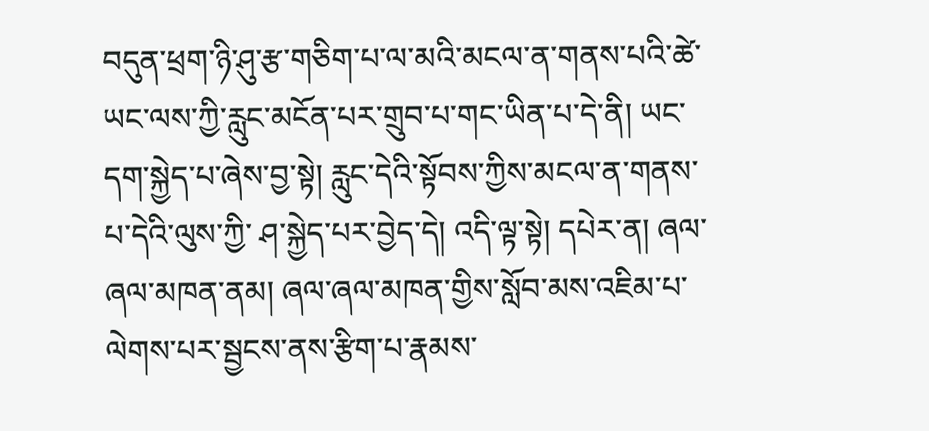བདུན་ཕྲག་ཉི་ཤུ་རྩ་གཅིག་པ་ལ་མའི་མངལ་ན་གནས་པའི་ཚེ་ཡང་ལས་ཀྱི་རླུང་མངོན་པར་གྲུབ་པ་གང་ཡིན་པ་དེ་ནི། ཡང་དག་སྐྱེད་པ་ཞེས་བྱ་སྟེ། རླུང་དེའི་སྟོབས་ཀྱིས་མངལ་ན་གནས་པ་དེའི་ལུས་ཀྱི་ ཤ་སྐྱེད་པར་བྱེད་དེ། འདི་ལྟ་སྟེ། དཔེར་ན། ཞལ་ཞལ་མཁན་ནམ། ཞལ་ཞལ་མཁན་གྱིས་སློབ་མས་འཇིམ་པ་ལེགས་པར་སྦྱངས་ནས་རྩིག་པ་རྣམས་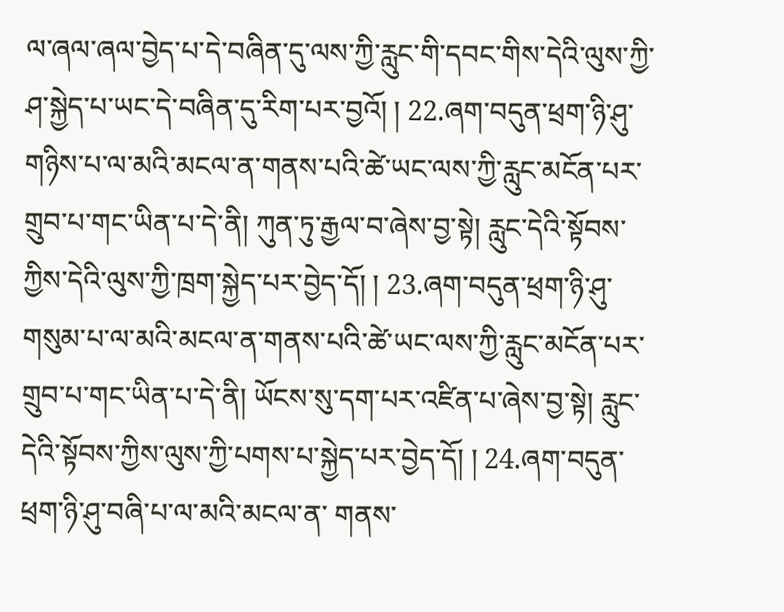ལ་ཞལ་ཞལ་བྱེད་པ་དེ་བཞིན་དུ་ལས་ཀྱི་རླུང་གི་དབང་གིས་དེའི་ལུས་ཀྱི་ཤ་སྐྱེད་པ་ཡང་དེ་བཞིན་དུ་རིག་པར་བྱའོ། ། 22.ཞག་བདུན་ཕྲག་ཉི་ཤུ་གཉིས་པ་ལ་མའི་མངལ་ན་གནས་པའི་ཚེ་ཡང་ལས་ཀྱི་རླུང་མངོན་པར་གྲུབ་པ་གང་ཡིན་པ་དེ་ནི། ཀུན་ཏུ་རྒྱལ་བ་ཞེས་བྱ་སྟེ། རླུང་དེའི་སྟོབས་ཀྱིས་དེའི་ལུས་ཀྱི་ཁྲག་སྐྱེད་པར་བྱེད་དོ། ། 23.ཞག་བདུན་ཕྲག་ཉི་ཤུ་གསུམ་པ་ལ་མའི་མངལ་ན་གནས་པའི་ཚེ་ཡང་ལས་ཀྱི་རླུང་མངོན་པར་གྲུབ་པ་གང་ཡིན་པ་དེ་ནི། ཡོངས་སུ་དག་པར་འཛིན་པ་ཞེས་བྱ་སྟེ། རླུང་དེའི་སྟོབས་ཀྱིས་ལུས་ཀྱི་པགས་པ་སྐྱེད་པར་བྱེད་དོ། ། 24.ཞག་བདུན་ཕྲག་ཉི་ཤུ་བཞི་པ་ལ་མའི་མངལ་ན་ གནས་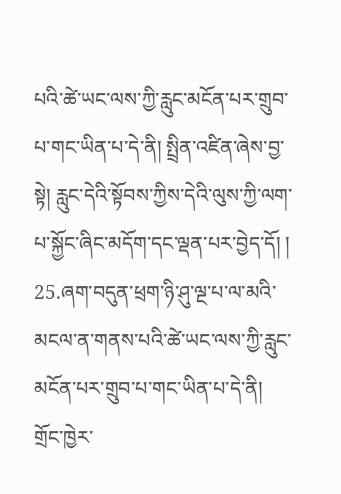པའི་ཚེ་ཡང་ལས་ཀྱི་རླུང་མངོན་པར་གྲུབ་པ་གང་ཡིན་པ་དེ་ནི། སྤྲིན་འཛིན་ཞེས་བྱ་སྟེ། རླུང་དེའི་སྟོབས་ཀྱིས་དེའི་ལུས་ཀྱི་ལག་པ་སྐྱོང་ཞིང་མདོག་དང་ལྡན་པར་བྱེད་དོ། ། 25.ཞག་བདུན་ཕྲག་ཉི་ཤུ་ལྔ་པ་ལ་མའི་མངལ་ན་གནས་པའི་ཚེ་ཡང་ལས་ཀྱི་རླུང་མངོན་པར་གྲུབ་པ་གང་ཡིན་པ་དེ་ནི། གྲོང་ཁྱེར་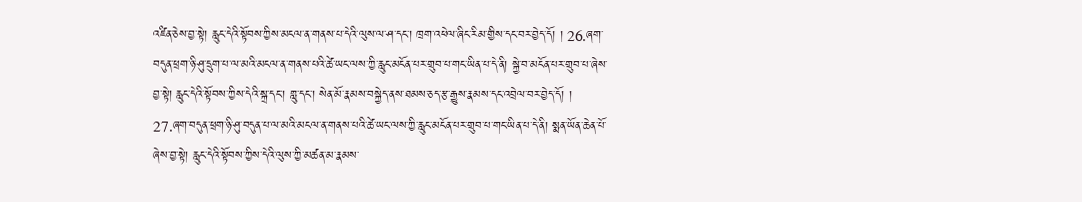འཛིན་ཅེས་བྱ་སྟེ། རླུང་དེའི་སྟོབས་ཀྱིས་མངལ་ན་གནས་པ་དེའི་ལུས་ལ་ཤ་དང་། ཁྲག་འཕེལ་ཞིང་རིམ་གྱིས་དང་བར་བྱེད་དོ། ། 26.ཞག་བདུན་ཕྲག་ཉི་ཤུ་དྲུག་པ་ལ་མའི་མངལ་ན་གནས་པའི་ཚེ་ཡང་ལས་ཀྱི་རླུང་མངོན་པར་གྲུབ་པ་གང་ཡིན་པ་དེ་ནི། སྐྱེ་བ་མངོན་པར་གྲུབ་པ་ཞེས་བྱ་སྟེ། རླུང་དེའི་སྟོབས་ཀྱིས་དེའི་སྐྲ་དང་། གླུ་དང་། སེན་མོ་རྣམས་བསྐྱེད་ནས་ཐམས་ཅད་རྩ་རྒྱུས་རྣམས་དང་འབྲེལ་བར་བྱེད་དོ། ། 27.ཞག་བདུན་ཕྲག་ཉི་ཤུ་བདུན་པ་ལ་མའི་མངལ་ན་གནས་པའི་ཚེ་ཡང་ལས་ཀྱི་རླུང་མངོན་པར་གྲུབ་པ་གང་ཡིན་པ་དེ་ནི། སྨན་ཡོན་ཆེན་པོ་ཞེས་བྱ་སྟེ། རླུང་དེའི་སྟོབས་ཀྱིས་དེའི་ལུས་ཀྱི་མཚན་མ་རྣམས་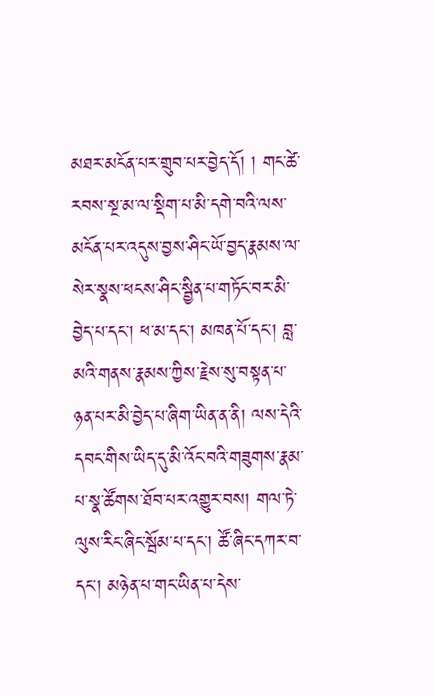མཐར་མངོན་པར་གྲུབ་པར་བྱེད་དོ། ། གང་ཚེ་རབས་སྔ་མ་ལ་སྡིག་པ་མི་དགེ་བའི་ལས་མངོན་པར་འདུས་བྱས་ཤིང་ཡོ་བྱད་རྣམས་ལ་སེར་སྣས་ཕངས་ཤིང་སྦྱིན་པ་གཏོང་བར་མི་བྱེད་པ་དང་། ཕ་མ་དང་། མཁན་པོ་དང་། བླ་མའི་གནས་རྣམས་ཀྱིས་རྗེས་སུ་བསྟན་པ་ཉན་པར་མི་བྱེད་པ་ཞིག་ཡིན་ན་ནི། ལས་དེའི་དབང་གིས་ཡིད་དུ་མི་འོང་བའི་གཟུགས་རྣམ་པ་སྣ་ཚོགས་ཐོབ་པར་འགྱུར་བས། གལ་ཏེ་ལུས་རིང་ཞིང་སྦོམ་པ་དང་། ཚོ་ཞིང་དཀར་བ་དང་། མཉེན་པ་གང་ཡིན་པ་དེས་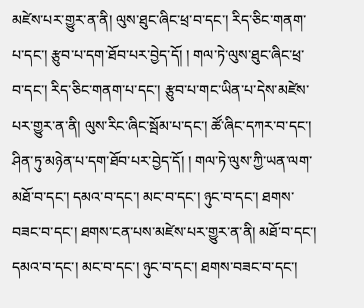མཛེས་པར་གྱུར་ན་ནི། ལུས་ཐུང་ཞིང་ཕྲ་བ་དང་། རིད་ཅིང་གནག་པ་དང་། རྩུབ་པ་དག་ཐོབ་པར་བྱེད་དོ། ། གལ་ཏེ་ལུས་ཐུང་ཞིང་ཕྲ་བ་དང་། རིད་ཅིང་གནག་པ་དང་། རྩུབ་པ་གང་ཡིན་པ་དེས་མཛེས་པར་གྱུར་ན་ནི། ལུས་རིང་ཞིང་སྦོམ་པ་དང་། ཚོ་ཞིང་དཀར་བ་དང་། ཤིན་ཏུ་མཉེན་པ་དག་ཐོབ་པར་བྱེད་དོ། ། གལ་ཏེ་ལུས་ཀྱི་ཡན་ལག་མཐོ་བ་དང་། དམའ་བ་དང་། མང་བ་དང་། ཉུང་བ་དང་། ཐགས་བཟང་བ་དང་། ཐགས་ངན་པས་མཛེས་པར་གྱུར་ན་ནི། མཐོ་བ་དང་། དམའ་བ་དང་། མང་བ་དང་། ཉུང་བ་དང་། ཐགས་བཟང་བ་དང་།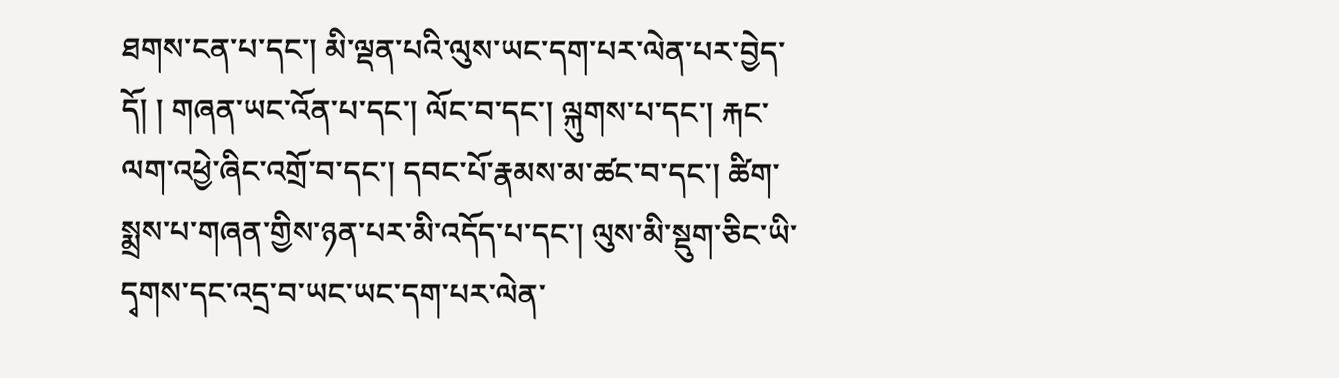ཐགས་ངན་པ་དང་། མི་ལྡན་པའི་ལུས་ཡང་དག་པར་ལེན་པར་བྱེད་དོ། ། གཞན་ཡང་འོན་པ་དང་། ལོང་བ་དང་། ལྐུགས་པ་དང་། རྐང་ལག་འཕྱེ་ཞིང་འགྲོ་བ་དང་། དབང་པོ་རྣམས་མ་ཚང་བ་དང་། ཚིག་སྨྲས་པ་གཞན་གྱིས་ཉན་པར་མི་འདོད་པ་དང་། ལུས་མི་སྡུག་ཅིང་ཡི་དྭགས་དང་འདྲ་བ་ཡང་ཡང་དག་པར་ལེན་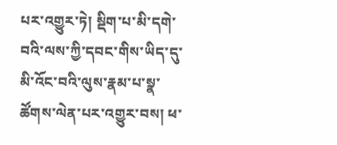པར་འགྱུར་ཏེ། སྡིག་པ་མི་དགེ་བའི་ལས་ཀྱི་དབང་གིས་ཡིད་དུ་མི་འོང་བའི་ལུས་རྣམ་པ་སྣ་ཚོགས་ལེན་པར་འགྱུར་བས། ཕ་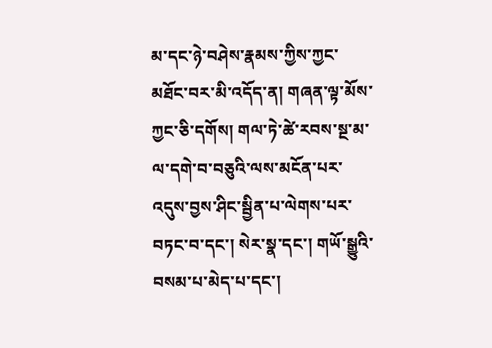མ་དང་ཉེ་བཤེས་རྣམས་ཀྱིས་ཀྱང་མཐོང་བར་མི་འདོད་ན། གཞན་ལྟ་མོས་ཀྱང་ཅི་དགོས། གལ་ཏེ་ཚེ་རབས་སྔ་མ་ལ་དགེ་བ་བཅུའི་ལས་མངོན་པར་འདུས་བྱས་ཤིང་སྦྱིན་པ་ལེགས་པར་བཏང་བ་དང་། སེར་སྣ་དང་། གཡོ་སྒྱུའི་བསམ་པ་མེད་པ་དང་།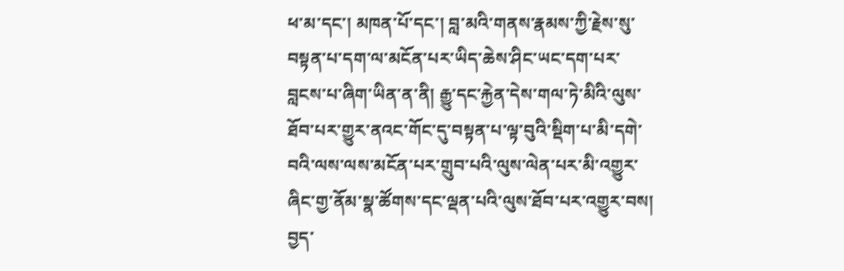ཕ་མ་དང་། མཁན་པོ་དང་། བླ་མའི་གནས་རྣམས་ཀྱི་རྗེས་སུ་བསྟན་པ་དག་ལ་མངོན་པར་ཡིད་ཆེས་ཤིང་ཡང་དག་པར་བླངས་པ་ཞིག་ཡིན་ན་ནི། རྒྱུ་དང་རྐྱེན་དེས་གལ་ཏེ་མིའི་ལུས་ཐོབ་པར་གྱུར་ནའང་གོང་དུ་བསྟན་པ་ལྟ་བུའི་སྡིག་པ་མི་དགེ་བའི་ལས་ལས་མངོན་པར་གྲུབ་པའི་ལུས་ལེན་པར་མི་འགྱུར་ཞིང་གྱ་ནོམ་སྣ་ཚོགས་དང་ལྡན་པའི་ལུས་ཐོབ་པར་འགྱུར་བས། བྱད་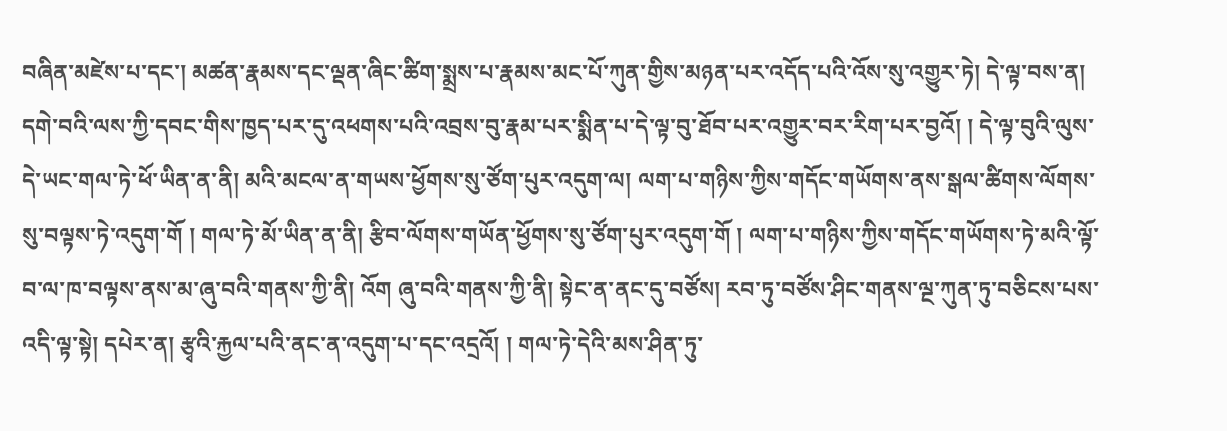བཞིན་མཛེས་པ་དང་། མཚན་རྣམས་དང་ལྡན་ཞིང་ཚིག་སྨྲས་པ་རྣམས་མང་པོ་ཀུན་གྱིས་མཉན་པར་འདོད་པའི་འོས་སུ་འགྱུར་ཏེ། དེ་ལྟ་བས་ན། དགེ་བའི་ལས་ཀྱི་དབང་གིས་ཁྱད་པར་དུ་འཕགས་པའི་འབྲས་བུ་རྣམ་པར་སྨིན་པ་དེ་ལྟ་བུ་ཐོབ་པར་འགྱུར་བར་རིག་པར་བྱའོ། ། དེ་ལྟ་བུའི་ལུས་དེ་ཡང་གལ་ཏེ་ཕོ་ཡིན་ན་ནི། མའི་མངལ་ན་གཡས་ཕྱོགས་སུ་ཙོག་པུར་འདུག་ལ། ལག་པ་གཉིས་ཀྱིས་གདོང་གཡོགས་ནས་སྒལ་ཚིགས་ལོགས་སུ་བལྟས་ཏེ་འདུག་གོ ། གལ་ཏེ་མོ་ཡིན་ན་ནི། རྩིབ་ལོགས་གཡོན་ཕྱོགས་སུ་ཙོག་པུར་འདུག་གོ ། ལག་པ་གཉིས་ཀྱིས་གདོང་གཡོགས་ཏེ་མའི་ལྟོ་བ་ལ་ཁ་བལྟས་ནས་མ་ཞུ་བའི་གནས་ཀྱི་ནི། འོག ཞུ་བའི་གནས་ཀྱི་ནི། སྟེང་ན་ནང་དུ་བཙོས། རབ་ཏུ་བཙོས་ཤིང་གནས་ལྔ་ཀུན་ཏུ་བཅིངས་པས་འདི་ལྟ་སྟེ། དཔེར་ན། རྩྭའི་རྐྱལ་པའི་ནང་ན་འདུག་པ་དང་འདྲའོ། ། གལ་ཏེ་དེའི་མས་ཤིན་ཏུ་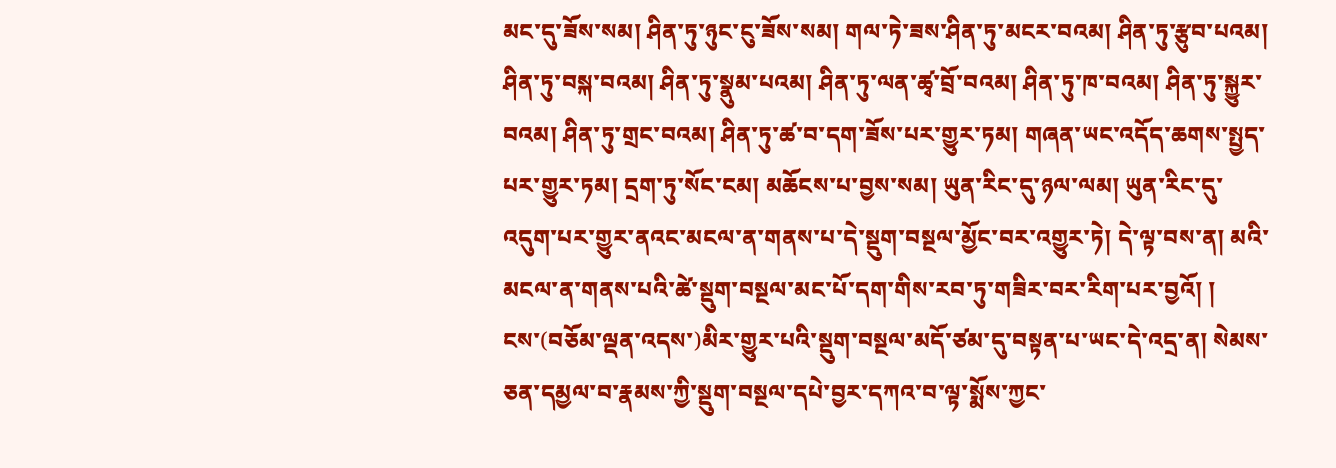མང་དུ་ཟོས་སམ། ཤིན་ཏུ་ཉུང་ངུ་ཟོས་སམ། གལ་ཏེ་ཟས་ཤིན་ཏུ་མངར་བའམ། ཤིན་ཏུ་རྩུབ་པའམ། ཤིན་ཏུ་བསྐ་བའམ། ཤིན་ཏུ་སྣུམ་པའམ། ཤིན་ཏུ་ལན་ཚྭ་བྲོ་བའམ། ཤིན་ཏུ་ཁ་བའམ། ཤིན་ཏུ་སྐྱུར་བའམ། ཤིན་ཏུ་གྲང་བའམ། ཤིན་ཏུ་ཚ་བ་དག་ཟོས་པར་གྱུར་ཏམ། གཞན་ཡང་འདོད་ཆགས་སྤྱད་པར་གྱུར་ཏམ། དྲག་ཏུ་སོང་ངམ། མཆོངས་པ་བྱས་སམ། ཡུན་རིང་དུ་ཉལ་ལམ། ཡུན་རིང་དུ་འདུག་པར་གྱུར་ནའང་མངལ་ན་གནས་པ་དེ་སྡུག་བསྔལ་མྱོང་བར་འགྱུར་ཏེ། དེ་ལྟ་བས་ན། མའི་མངལ་ན་གནས་པའི་ཚེ་སྡུག་བསྔལ་མང་པོ་དག་གིས་རབ་ཏུ་གཟིར་བར་རིག་པར་བྱའོ། ། ངས་(བཅོམ་ལྡན་འདས་)མིར་གྱུར་པའི་སྡུག་བསྔལ་མདོ་ཙམ་དུ་བསྟན་པ་ཡང་དེ་འདྲ་ན། སེམས་ཅན་དམྱལ་བ་རྣམས་ཀྱི་སྡུག་བསྔལ་དཔེ་བྱར་དཀའ་བ་ལྟ་སྨོས་ཀྱང་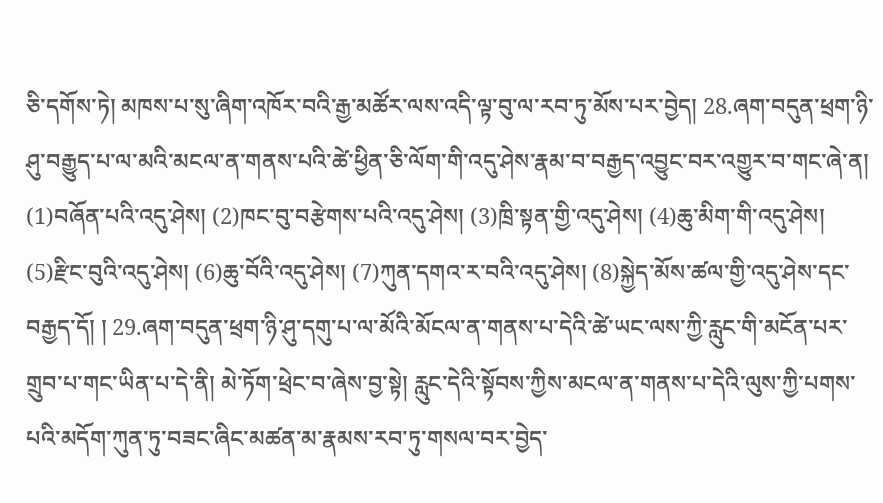ཅི་དགོས་ཏེ། མཁས་པ་སུ་ཞིག་འཁོར་བའི་རྒྱ་མཚོར་ལས་འདི་ལྟ་བུ་ལ་རབ་ཏུ་མོས་པར་བྱེད། 28.ཞག་བདུན་ཕྲག་ཉི་ཤུ་བརྒྱུད་པ་ལ་མའི་མངལ་ན་གནས་པའི་ཚེ་ཕྱིན་ཅི་ལོག་གི་འདུ་ཤེས་རྣམ་བ་བརྒྱད་འབྱུང་བར་འགྱུར་བ་གང་ཞེ་ན། (1)བཞོན་པའི་འདུ་ཤེས། (2)ཁང་བུ་བརྩེགས་པའི་འདུ་ཤེས། (3)ཁྲི་སྟན་གྱི་འདུ་ཤེས། (4)ཆུ་མིག་གི་འདུ་ཤེས། (5)རྫིང་བུའི་འདུ་ཤེས། (6)ཆུ་བོའི་འདུ་ཤེས། (7)ཀུན་དགའ་ར་བའི་འདུ་ཤེས། (8)སྐྱེད་མོས་ཚལ་གྱི་འདུ་ཤེས་དང་བརྒྱད་དོ། ། 29.ཞག་བདུན་ཕྲག་ཉི་ཤུ་དགུ་པ་ལ་མོའི་མོངལ་ན་གནས་པ་དེའི་ཚེ་ཡང་ལས་ཀྱི་རླུང་གི་མངོན་པར་གྲུབ་པ་གང་ཡིན་པ་དེ་ནི། མེ་ཏོག་ཕྲེང་བ་ཞེས་བྱ་སྟེ། རླུང་དེའི་སྟོབས་ཀྱིས་མངལ་ན་གནས་པ་དེའི་ལུས་ཀྱི་པགས་པའི་མདོག་ཀུན་ཏུ་བཟང་ཞིང་མཚན་མ་རྣམས་རབ་ཏུ་གསལ་བར་བྱེད་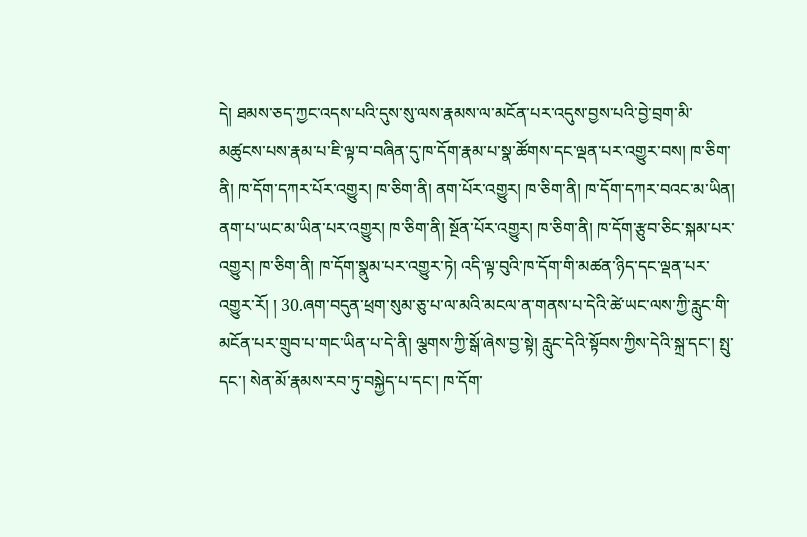དེ། ཐམས་ཅད་ཀྱང་འདས་པའི་དུས་སུ་ལས་རྣམས་ལ་མངོན་པར་འདུས་བྱས་པའི་བྱེ་བྲག་མི་མཚུངས་པས་རྣམ་པ་ཇི་ལྟ་བ་བཞིན་དུ་ཁ་དོག་རྣམ་པ་སྣ་ཚོགས་དང་ལྡན་པར་འགྱུར་བས། ཁ་ཅིག་ནི། ཁ་དོག་དཀར་པོར་འགྱུར། ཁ་ཅིག་ནི། ནག་པོར་འགྱུར། ཁ་ཅིག་ནི། ཁ་དོག་དཀར་བའང་མ་ཡིན། ནག་པ་ཡང་མ་ཡིན་པར་འགྱུར། ཁ་ཅིག་ནི། སྔོན་པོར་འགྱུར། ཁ་ཅིག་ནི། ཁ་དོག་རྩུབ་ཅིང་སྐམ་པར་འགྱུར། ཁ་ཅིག་ནི། ཁ་དོག་སྣུམ་པར་འགྱུར་ཏེ། འདི་ལྟ་བུའི་ཁ་དོག་གི་མཚན་ཉིད་དང་ལྡན་པར་འགྱུར་རོ། ། 30.ཞག་བདུན་ཕྲག་སུམ་ཅུ་པ་ལ་མའི་མངལ་ན་གནས་པ་དེའི་ཚེ་ཡང་ལས་ཀྱི་རླུང་གི་མངོན་པར་གྲུབ་པ་གང་ཡིན་པ་དེ་ནི། ལྕགས་ཀྱི་སྒོ་ཞེས་བྱ་སྟེ། རླུང་དེའི་སྟོབས་ཀྱིས་དེའི་སྐྲ་དང་། སྤུ་དང་། སེན་མོ་རྣམས་རབ་ཏུ་བསྐྱེད་པ་དང་། ཁ་དོག་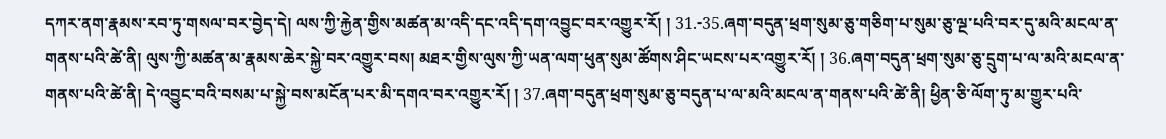དཀར་ནག་རྣམས་རབ་ཏུ་གསལ་བར་བྱེད་དེ། ལས་ཀྱི་རྐྱེན་གྱིས་མཚན་མ་འདི་དང་འདི་དག་འབྱུང་བར་འགྱུར་རོ། ། 31.-35.ཞག་བདུན་ཕྲག་སུམ་ཅུ་གཅིག་པ་སུམ་ཅུ་ལྔ་པའི་བར་དུ་མའི་མངལ་ན་གནས་པའི་ཚེ་ནི། ལུས་ཀྱི་མཚན་མ་རྣམས་ཆེར་སྐྱེ་བར་འགྱུར་བས། མཐར་གྱིས་ལུས་ཀྱི་ཡན་ལག་ཕུན་སུམ་ཚོགས་ཤིང་ཡངས་པར་འགྱུར་རོ། ། 36.ཞག་བདུན་ཕྲག་སུམ་ཅུ་དྲུག་པ་ལ་མའི་མངལ་ན་གནས་པའི་ཚེ་ནི། དེ་འབྱུང་བའི་བསམ་པ་སྐྱེ་བས་མངོན་པར་མི་དགའ་བར་འགྱུར་རོ། ། 37.ཞག་བདུན་ཕྲག་སུམ་ཅུ་བདུན་པ་ལ་མའི་མངལ་ན་གནས་པའི་ཚེ་ནི། ཕྱིན་ཅི་ལོག་ཏུ་མ་གྱུར་པའི་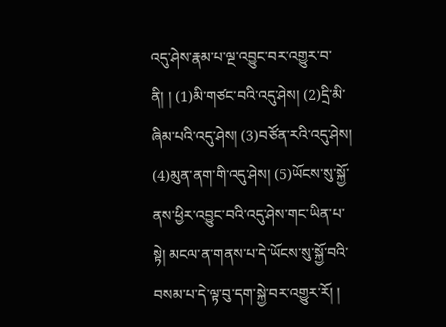འདུ་ཤེས་རྣམ་པ་ལྔ་འབྱུང་བར་འགྱུར་བ་ནི། ། (1)མི་གཙང་བའི་འདུ་ཤེས། (2)དྲི་མི་ཞིམ་པའི་འདུ་ཤེས། (3)བཙོན་རའི་འདུ་ཤེས། (4)མུན་ནག་གི་འདུ་ཤེས། (5)ཡོངས་སུ་སྐྱོ་ནས་ཕྱིར་འབྱུང་བའི་འདུ་ཤེས་གང་ཡིན་པ་སྟེ། མངལ་ན་གནས་པ་དེ་ཡོངས་སུ་སྐྱོ་བའི་བསམ་པ་དེ་ལྟ་བུ་དག་སྐྱེ་བར་འགྱུར་རོ། །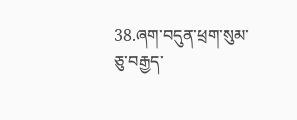38.ཞག་བདུན་ཕྲག་སུམ་ཅུ་བརྒྱད་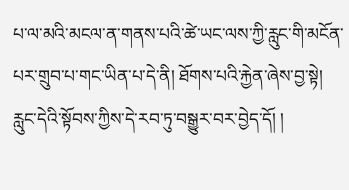པ་ལ་མའི་མངལ་ན་གནས་པའི་ཚེ་ཡང་ལས་ཀྱི་རླུང་གི་མངོན་པར་གྲུབ་པ་གང་ཡིན་པ་དེ་ནི། ཐོགས་པའི་རྐྱེན་ཞེས་བྱ་སྟེ། རླུང་དེའི་སྟོབས་ཀྱིས་དེ་རབ་ཏུ་བསྒྱུར་བར་བྱེད་དོ། །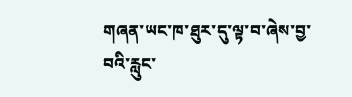གཞན་ཡང་ཁ་ཐུར་དུ་ལྟ་བ་ཞེས་བྱ་བའི་རླུང་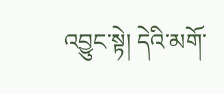འབྱུང་སྟེ། དེའི་མགོ་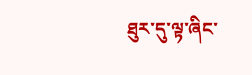ཐུར་དུ་ལྟ་ཞིང་